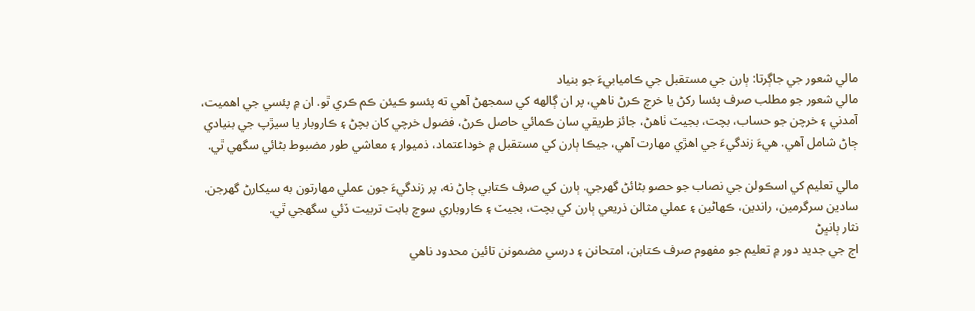مالي شعور جي جاڳرتا: ٻارن جي مستقبل جي ڪاميابيءَ جو بنياد
مالي شعور جو مطلب صرف پئسا رکڻ يا خرچ ڪرڻ ناهي، پر ان ڳالهه کي سمجهڻ آهي ته پئسو ڪيئن ڪم ڪري ٿو. ان ۾ پئسي جي اهميت، آمدني ۽ خرچن جو حساب، بچت، بجيٽ ٺاهڻ، جائز طريقي سان ڪمائي حاصل ڪرڻ، فضول خرچي کان بچڻ ۽ ڪاروبار يا سيڙپ جي بنيادي ڄاڻ شامل آهي. هيءَ زندگيءَ جي اھڙي مهارت آهي، جيڪا ٻارن کي مستقبل ۾ خوداعتماد، ذميوار ۽ معاشي طور مضبوط بڻائي سگهي ٿي.

مالي تعليم کي اسڪولن جي نصاب جو حصو بڻائڻ گهرجي. ٻارن کي صرف ڪتابي ڄاڻ نه، پر زندگيءَ جون عملي مهارتون به سيکارڻ گهرجن. سادين سرگرمين، راندين، ڪهاڻين ۽ عملي مثالن ذريعي ٻارن کي بچت، بجيٽ ۽ ڪاروباري سوچ بابت تربيت ڏئي سگهجي ٿي.
نثار ٻانڀڻ
اڄ جي جديد دور ۾ تعليم جو مفهوم صرف ڪتابن، امتحانن ۽ درسي مضمونن تائين محدود ناهي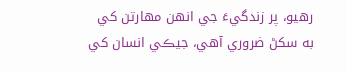رهيو، پر زندگيءَ جي انهن مهارتن کي به سکڻ ضروري آهي، جيڪي انسان کي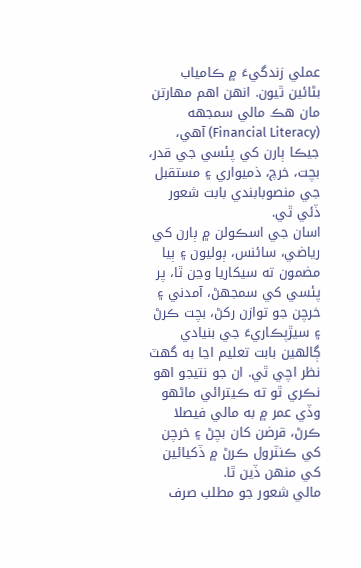عملي زندگيءَ ۾ ڪامياب بڻائين ٿيون. انهن اهم مهارتن مان هڪ مالي سمجهه (Financial Literacy) آهي، جيڪا ٻارن کي پئسي جي قدر، بچت، خرچ، ذميواري ۽ مستقبل جي منصوبابندي بابت شعور ڏئي ٿي.
اسان جي اسڪولن ۾ ٻارن کي رياضي، سائنس، ٻوليون ۽ ٻيا مضمون ته سيکاريا وڃن ٿا، پر پئسي کي سمجهڻ، آمدني ۽ خرچن جو توازن رکڻ، بچت ڪرڻ ۽ سيڙپڪاريءَ جي بنيادي ڳالهين بابت تعليم اڃا به گهٽ نظر اچي ٿي. ان جو نتيجو اهو نڪري ٿو ته ڪيترائي ماڻهو وڏي عمر ۾ به مالي فيصلا ڪرڻ، قرضن کان بچڻ ۽ خرچن کي ڪنٽرول ڪرڻ ۾ ڏکيائين کي منهن ڏين ٿا.
مالي شعور جو مطلب صرف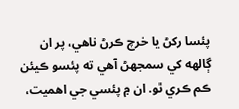پئسا رکڻ يا خرچ ڪرڻ ناهي، پر ان ڳالهه کي سمجهڻ آهي ته پئسو ڪيئن ڪم ڪري ٿو. ان ۾ پئسي جي اهميت،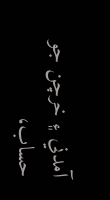آمدني ۽ خرچن جو حساب،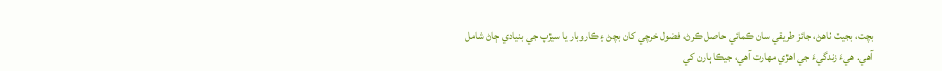بچت، بجيٽ ٺاهڻ، جائز طريقي سان ڪمائي حاصل ڪرڻ، فضول خرچي کان بچڻ ۽ ڪاروبار يا سيڙپ جي بنيادي ڄاڻ شامل آهي. هيءَ زندگيءَ جي اھڙي مهارت آهي، جيڪا ٻارن کي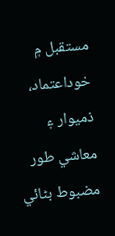مستقبل ۾ خوداعتماد، ذميوار ۽ معاشي طور مضبوط بڻائي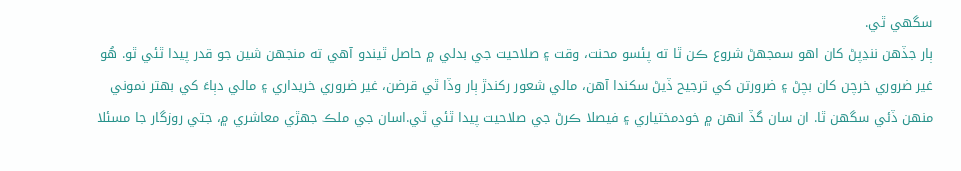سگهي ٿي.
ٻار جڏهن ننڍپڻ کان اهو سمجهڻ شروع ڪن ٿا ته پئسو محنت، وقت ۽ صلاحيت جي بدلي ۾ حاصل ٿيندو آهي ته منجھن شين جو قدر پيدا ٿئي ٿو. هُو غير ضروري خرچن کان بچڻ ۽ ضرورتن کي ترجيح ڏيڻ سکندا آهن، مالي شعور رکندڙ ٻار وڏا ٿي قرضن، غير ضروري خريداري ۽ مالي دٻاءَ کي بهتر نموني منهن ڏئي سگهن ٿا. ان سان گڏ انهن ۾ خودمختياري ۽ فيصلا ڪرڻ جي صلاحيت پيدا ٿئي ٿي.اسان جي ملڪ جهڙي معاشري ۾، جتي روزگار جا مسئلا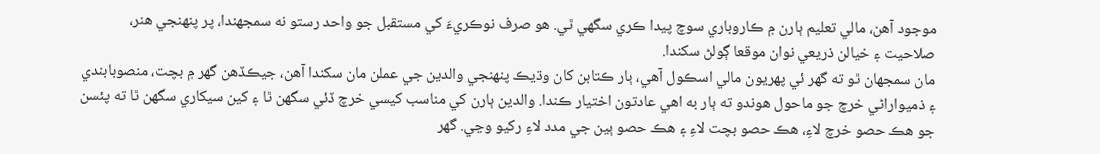موجود آهن، مالي تعليم ٻارن ۾ ڪاروباري سوچ پيدا ڪري سگهي ٿي. هو صرف نوڪريءَ کي مستقبل جو واحد رستو نه سمجهندا، پر پنهنجي هنر، صلاحيت ۽ خيالن ذريعي نوان موقعا ڳولڻ سکندا.
مان سمجهان ٿو ته گهر ئي پهريون مالي اسڪول آهي، ٻار ڪتابن کان وڌيڪ پنهنجي والدين جي عملن مان سکندا آهن، جيڪڏهن گهر ۾ بچت، منصوبابندي ۽ ذميواراڻي خرچ جو ماحول هوندو ته ٻار به اهي عادتون اختيار ڪندا. والدين ٻارن کي مناسب کيسي خرچ ڏئي سگهن ٿا ۽ کين سيکاري سگهن ٿا ته پئسن جو هڪ حصو خرچ لاءِ، هڪ حصو بچت لاءِ ۽ هڪ حصو ٻين جي مدد لاءِ رکيو وڃي. گهر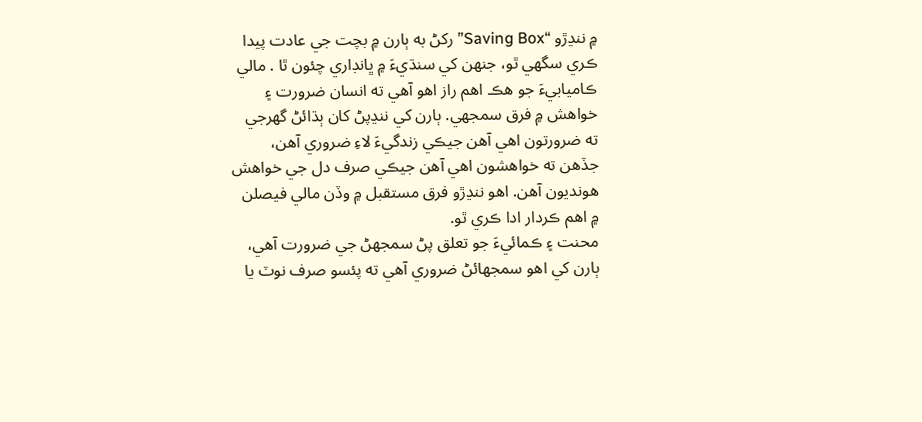۾ ننڍڙو “Saving Box” رکڻ به ٻارن ۾ بچت جي عادت پيدا ڪري سگهي ٿو، جنھن کي سنڌيءَ ۾ ڀانڊاري چئون ٿا . مالي ڪاميابيءَ جو هڪ اهم راز اهو آهي ته انسان ضرورت ۽ خواهش ۾ فرق سمجهي. ٻارن کي ننڍپڻ کان ٻڌائڻ گهرجي ته ضرورتون اهي آهن جيڪي زندگيءَ لاءِ ضروري آهن، جڏهن ته خواهشون اهي آهن جيڪي صرف دل جي خواهش هونديون آهن. اهو ننڍڙو فرق مستقبل ۾ وڏن مالي فيصلن ۾ اهم ڪردار ادا ڪري ٿو.
محنت ۽ ڪمائيءَ جو تعلق پڻ سمجهڻ جي ضرورت آهي، ٻارن کي اهو سمجهائڻ ضروري آهي ته پئسو صرف نوٽ يا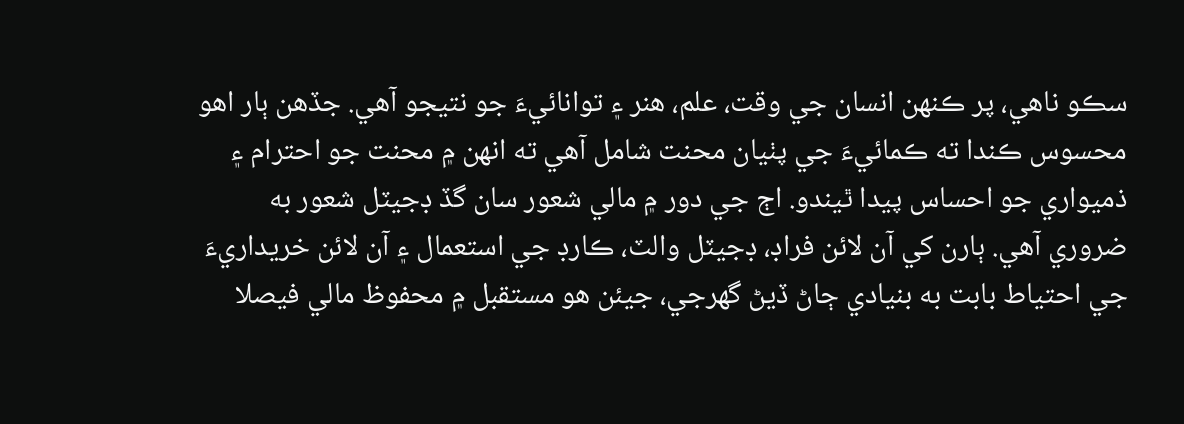سڪو ناهي، پر ڪنهن انسان جي وقت، علم، هنر ۽ توانائيءَ جو نتيجو آهي. جڏهن ٻار اهو محسوس ڪندا ته ڪمائيءَ جي پٺيان محنت شامل آهي ته انهن ۾ محنت جو احترام ۽ ذميواري جو احساس پيدا ٿيندو. اڄ جي دور ۾ مالي شعور سان گڏ ڊجيٽل شعور به ضروري آهي. ٻارن کي آن لائن فراڊ، ڊجيٽل والٽ، ڪارڊ جي استعمال ۽ آن لائن خريداريءَ جي احتياط بابت به بنيادي ڄاڻ ڏيڻ گهرجي، جيئن هو مستقبل ۾ محفوظ مالي فيصلا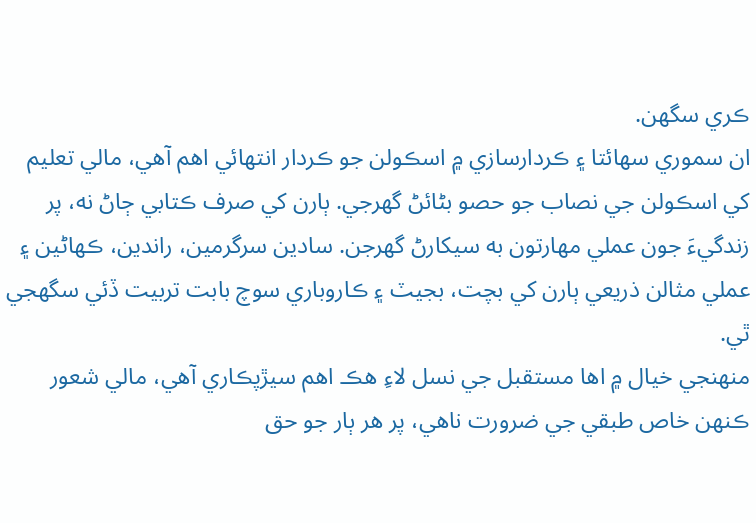ڪري سگهن.
ان سموري سهائتا ۽ ڪردارسازي ۾ اسڪولن جو ڪردار انتهائي اهم آهي، مالي تعليم کي اسڪولن جي نصاب جو حصو بڻائڻ گهرجي. ٻارن کي صرف ڪتابي ڄاڻ نه، پر زندگيءَ جون عملي مهارتون به سيکارڻ گهرجن. سادين سرگرمين، راندين، ڪهاڻين ۽ عملي مثالن ذريعي ٻارن کي بچت، بجيٽ ۽ ڪاروباري سوچ بابت تربيت ڏئي سگهجي ٿي.
منهنجي خيال ۾ اها مستقبل جي نسل لاءِ هڪ اهم سيڙپڪاري آهي، مالي شعور ڪنهن خاص طبقي جي ضرورت ناهي، پر هر ٻار جو حق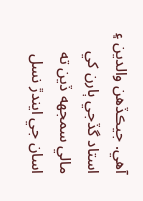آهي. جيڪڏهن والدين ۽ استاد گڏجي ٻارن کي مالي سمجهه ڏين ته اسان جي ايندڙ نسل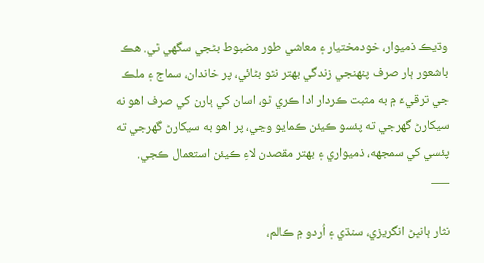وڌيڪ ذميوار، خودمختيار ۽ معاشي طور مضبوط بڻجي سگهي ٿي. هڪ باشعور ٻار صرف پنهنجي زندگي بهتر نٿو بڻائي، پر خاندان، سماج ۽ ملڪ جي ترقيءَ ۾ به مثبت ڪردار ادا ڪري ٿو، اسان کي ٻارن کي صرف اهو نه سيکارڻ گهرجي ته پئسو ڪيئن ڪمايو وڃي، پر اهو به سيکارڻ گهرجي ته پئسي کي سمجهه، ذميواري ۽ بهتر مقصدن لاءِ ڪيئن استعمال ڪجي.
___

نثار ٻانڀڻ انگريزي، سنڌي ۽ اُردو ۾ ڪالم،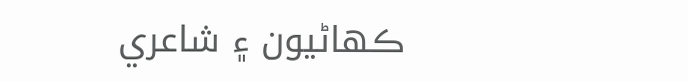ڪھاڻيون ۽ شاعري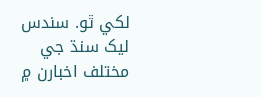لکي ٿو. سندس ليک سنڌ جي مختلف اخبارن ۾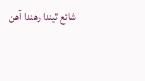شائع ٿيندا رھندا آھن